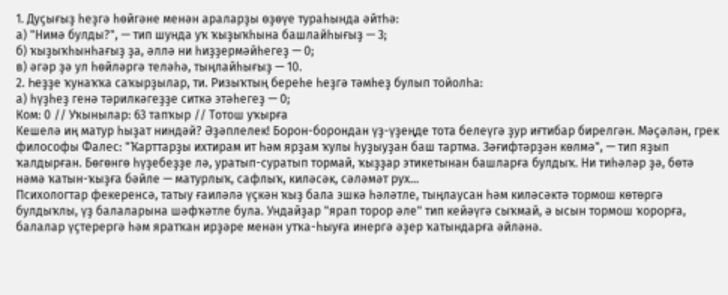1. Дуҫығыҙ һеҙгә һөйгәне менән араларҙы өҙөүе тураһында әйтһә:
а) "Нимә булды?", — тип шунда уҡ ҡыҙыҡһына башлайһығыҙ — 3;
б) ҡыҙыҡһынһағыҙ ҙа, әллә ни һиҙҙермәйһегеҙ — 0;
в) әгәр ҙә ул һөйләргә теләһә, тыңлайһығыҙ — 10.
2. Һеҙҙе ҡунаҡҡа саҡырҙылар, ти. Ризыҡтың береһе һеҙгә тәмһеҙ булып тойолһа:
а) һүҙһеҙ генә тәрилкәгеҙҙе ситкә этәһегеҙ — 0;
Ком: 0 // Уҡынылар: 63 тапҡыр // Тотош уҡырға
Кешелә иң матур һыҙат ниндәй? Әҙәплелек! Борон-борондан үҙ-үҙеңде тота белеүгә ҙур иғтибар бирелгән. Мәҫәлән, грек философы Фалес: "Ҡарттарҙы ихтирам ит һәм ярҙам ҡулы һуҙыуҙан баш тартма. Зәғифтәрҙән көлмә", — тип яҙып ҡалдырған. Бөгөнгө һүҙебеҙҙе лә, уратып-суратып тормай, ҡыҙҙар этикетынан башларға булдыҡ. Ни тиһәләр ҙә, бөтә нәмә ҡатын-ҡыҙға бәйле — матурлыҡ, сафлыҡ, киләсәк, сәләмәт рух...
Психологтар фекеренсә, татыу ғаиләлә үҫкән ҡыҙ бала эшкә һәләтле, тыңлаусан һәм киләсәктә тормош көтөргә булдыҡлы, үҙ балаларына шәфҡәтле була. Ундайҙар "ярап торор әле" тип кейәүгә сыҡмай, ә ысын тормош ҡорорға, балалар үҫтерергә һәм яратҡан ирҙәре менән утҡа-һыуға инергә әҙер ҡатындарға әйләнә.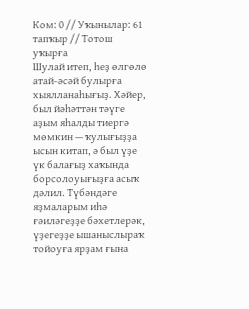Ком: 0 // Уҡынылар: 61 тапҡыр // Тотош уҡырға
Шулай итеп, һеҙ өлгөлө атай-әсәй булырға хыялланаһығыҙ. Хәйер, был йәһәттән тәүге аҙым яһалды тиергә мөмкин — ҡулығыҙҙа ысын китап, ә был үҙе үк балағыҙ хаҡында борсолоуығыҙға асыҡ дәлил. Түбәндәге яҙмаларым иһә ғәиләгеҙҙе бәхетлерәк, үҙегеҙҙе ышаныслыраҡ тойоуға ярҙам ғына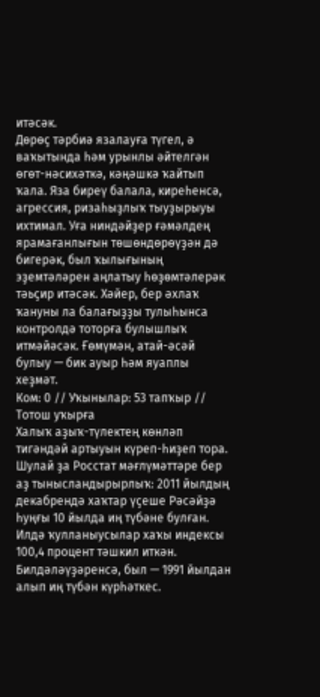итәсәк.
Дөрөҫ тәрбиә язалауға түгел, ә ваҡытында һәм урынлы әйтелгән өгөт-нәсихәткә, кәңәшкә ҡайтып ҡала. Яза биреү балала, киреһенсә, агрессия, ризаһыҙлыҡ тыуҙырыуы ихтимал. Уға ниндәйҙер ғәмәлдең ярамағанлығын төшөндөрөүҙән дә бигерәк, был ҡылығының эҙемтәләрен аңлатыу һөҙөмтәлерәк тәьҫир итәсәк. Хәйер, бер әхлаҡ ҡануны ла балағыҙҙы тулыһынса контролдә тоторға булышлыҡ итмәйәсәк. Ғөмүмән, атай-әсәй булыу — бик ауыр һәм яуаплы хеҙмәт.
Ком: 0 // Уҡынылар: 53 тапҡыр // Тотош уҡырға
Халыҡ аҙыҡ-түлектең көнләп тигәндәй артыуын күреп-һиҙеп тора. Шулай ҙа Росстат мәғлүмәттәре бер аҙ тынысландырырлыҡ: 2011 йылдың декабрендә хаҡтар үҫеше Рәсәйҙә һуңғы 10 йылда иң түбәне булған.
Илдә ҡулланыусылар хаҡы индексы 100,4 процент тәшкил иткән. Билдәләүҙәренсә, был — 1991 йылдан алып иң түбән күрһәткес.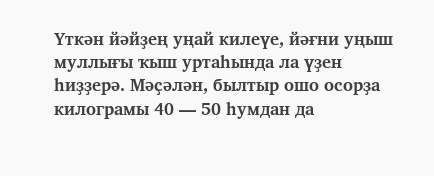Үткән йәйҙең уңай килеүе, йәғни уңыш муллығы ҡыш уртаһында ла үҙен һиҙҙерә. Мәҫәлән, былтыр ошо осорҙа килограмы 40 — 50 һумдан да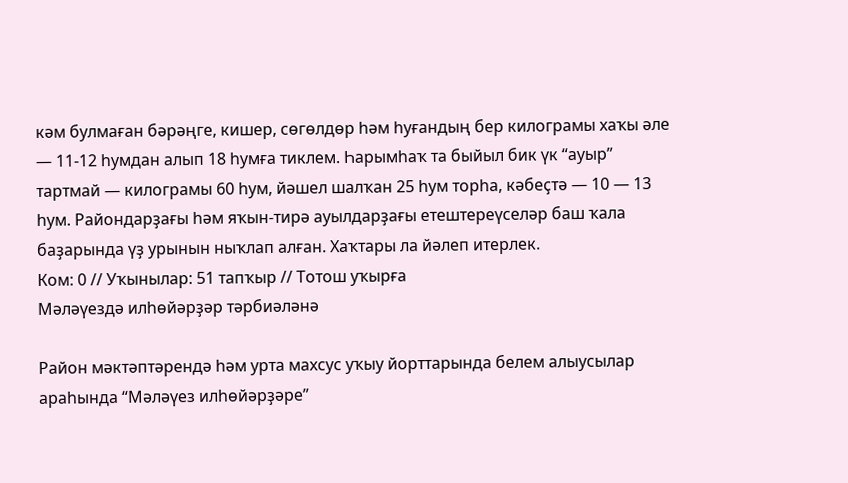кәм булмаған бәрәңге, кишер, сөгөлдөр һәм һуғандың бер килограмы хаҡы әле — 11-12 һумдан алып 18 һумға тиклем. Һарымһаҡ та быйыл бик үк “ауыр” тартмай — килограмы 60 һум, йәшел шалҡан 25 һум торһа, кәбеҫтә — 10 — 13 һум. Райондарҙағы һәм яҡын-тирә ауылдарҙағы етештереүселәр баш ҡала баҙарында үҙ урынын ныҡлап алған. Хаҡтары ла йәлеп итерлек.
Ком: 0 // Уҡынылар: 51 тапҡыр // Тотош уҡырға
Мәләүездә илһөйәрҙәр тәрбиәләнә

Район мәктәптәрендә һәм урта махсус уҡыу йорттарында белем алыусылар араһында “Мәләүез илһөйәрҙәре”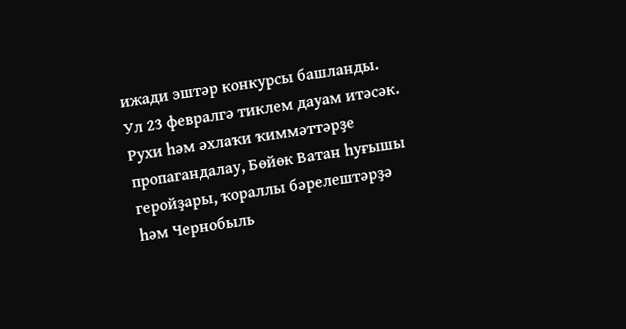ижади эштәр конкурсы башланды. Ул 23 февралгә тиклем дауам итәсәк.
Рухи һәм әхлаҡи ҡиммәттәрҙе пропагандалау, Бөйөк Ватан һуғышы геройҙары, ҡораллы бәрелештәрҙә һәм Чернобыль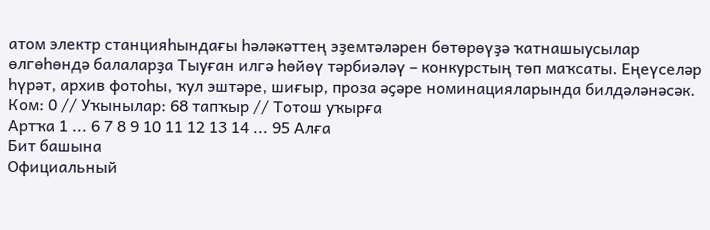атом электр станцияһындағы һәләкәттең эҙемтәләрен бөтөрөүҙә ҡатнашыусылар өлгөһөндә балаларҙа Тыуған илгә һөйөү тәрбиәләү – конкурстың төп маҡсаты. Еңеүселәр һүрәт, архив фотоһы, ҡул эштәре, шиғыр, проза әҫәре номинацияларында билдәләнәсәк.
Ком: 0 // Уҡынылар: 68 тапҡыр // Тотош уҡырға
Артҡа 1 ... 6 7 8 9 10 11 12 13 14 ... 95 Алға
Бит башына
Официальный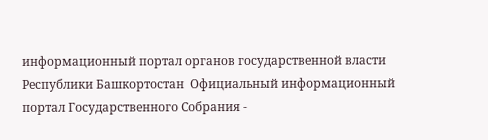информационный портал органов государственной власти Республики Башкортостан  Официальный информационный портал Государственного Собрания -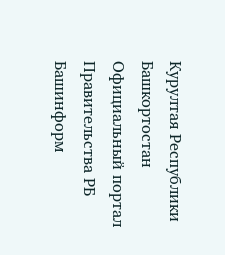Курултая Республики Башкортостан  Официальный портал Правительства РБ  Башинформ